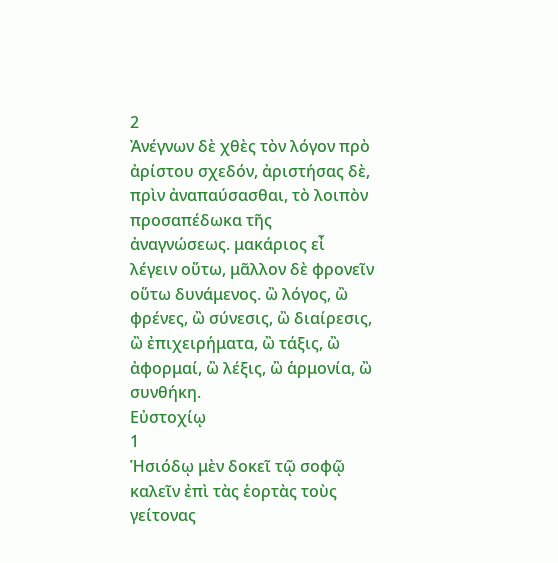2
Ἀνέγνων δὲ χθὲς τὸν λόγον πρὸ ἀρίστου σχεδόν, ἀριστήσας δὲ, πρὶν ἀναπαύσασθαι, τὸ λοιπὸν προσαπέδωκα τῆς ἀναγνώσεως. μακάριος εἶ λέγειν οὕτω, μᾶλλον δὲ φρονεῖν οὕτω δυνάμενος. ὢ λόγος, ὢ φρένες, ὢ σύνεσις, ὢ διαίρεσις, ὢ ἐπιχειρήματα, ὢ τάξις, ὢ ἀφορμαί, ὢ λέξις, ὢ ἁρμονία, ὢ συνθήκη.
Εὐστοχίῳ
1
Ἡσιόδῳ μὲν δοκεῖ τῷ σοφῷ καλεῖν ἐπὶ τὰς ἑορτὰς τοὺς γείτονας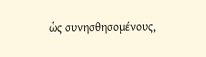ὡς συνησθησομένους,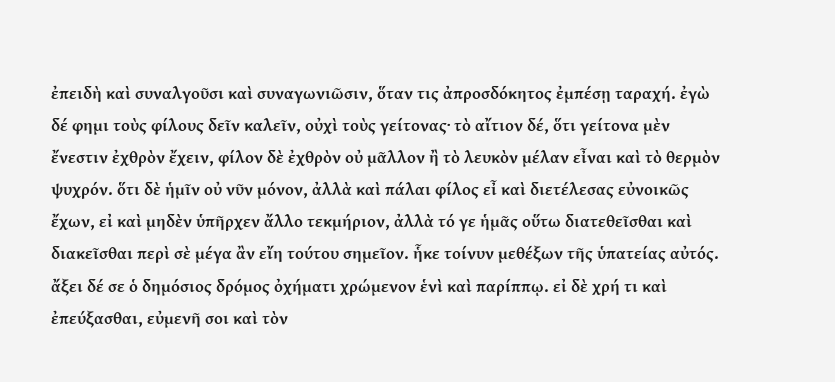ἐπειδὴ καὶ συναλγοῦσι καὶ συναγωνιῶσιν, ὅταν τις ἀπροσδόκητος ἐμπέσῃ ταραχή. ἐγὼ δέ φημι τοὺς φίλους δεῖν καλεῖν, οὐχὶ τοὺς γείτονας· τὸ αἴτιον δέ, ὅτι γείτονα μὲν ἔνεστιν ἐχθρὸν ἔχειν, φίλον δὲ ἐχθρὸν οὐ μᾶλλον ἢ τὸ λευκὸν μέλαν εἶναι καὶ τὸ θερμὸν ψυχρόν. ὅτι δὲ ἡμῖν οὐ νῦν μόνον, ἀλλὰ καὶ πάλαι φίλος εἶ καὶ διετέλεσας εὐνοικῶς ἔχων, εἰ καὶ μηδὲν ὑπῆρχεν ἄλλο τεκμήριον, ἀλλὰ τό γε ἡμᾶς οὕτω διατεθεῖσθαι καὶ διακεῖσθαι περὶ σὲ μέγα ἂν εἴη τούτου σημεῖον. ἧκε τοίνυν μεθέξων τῆς ὑπατείας αὐτός. ἄξει δέ σε ὁ δημόσιος δρόμος ὀχήματι χρώμενον ἑνὶ καὶ παρίππῳ. εἰ δὲ χρή τι καὶ ἐπεύξασθαι, εὐμενῆ σοι καὶ τὸν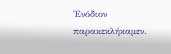Ἐνόδιον παρακεκλήκαμεν.